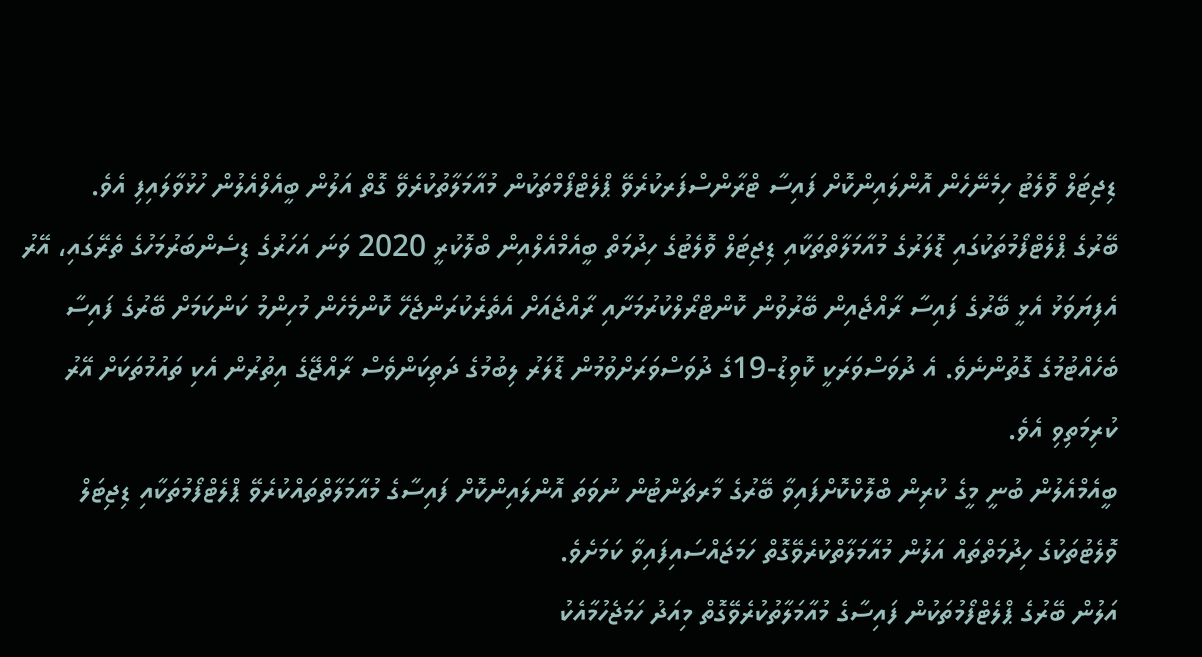ޑިޖިޓަލް ވޮލެޓު ހިމެނޭހެން އޮންލައިންކޮށް ފައިސާ ޓްރާންސްފަރކުރެވޭ ޕްލެޓްފޯމްތަކުން މުއާމަލާތުކުރެވޭ ގޮތް އަލުން ބީއެލްއެލުން ހުޅުވާލައިފި އެވެ.
ބޭރުގެ ޕްލެޓްފޯމުތަކުގައި ޑޮލަރުގެ މުއާމަލާތްތަކާއި ޑިޖިޓަލް ވޮލެޓުގެ ހިދުމަތް ބީއެމްއެލްއިން ބްލޮކުރީ 2020 ވަނަ އަހަރުގެ ޑިސެންބަރުމަހުގެ ތެރޭގައި، އޭރު އެފިޔަވަޅު އެޅީ ބޭރުގެ ފައިސާ ރާއްޖެއިން ބޭރުވުން ކޮންޓްރޯލްކުރުމަށާއި ރާއްޖެއަށް އެތެރެކުރަންޖެހޭ ކޮންމެހެން މުހިންމު ކަންކަމަށް ބޭރުގެ ފައިސާ ބެހެއްޓުމުގެ ގޮތުންނެވެ. އެ ދުވަސްވަރަކީ ކޮވިޑު-19ގެ ދުވަސްވަރަށްވުމުން ޑޮލަރު ލިބުމުގެ ދަތިކަންވެސް ރާއްޖޭގެ އިތުރުން އެކި ތައުމުތަކަށް އޭރު ކުރިމަތިވި އެވެ.
ބީއެމްއެލުން ބުނީ މީގެ ކުރިން ބްލޮކްކޮށްފައިވާ ބޭރުގެ މާރޗަންޓުން ނުވަތަ އޮންލައިންކޮށް ފައިސާގެ މުއާމަލާތްތައްކުރެވޭ ޕްލެޓްފޯމުތަކާއި ޑިޖިޓަލް ވޮލެޓުތަކުގެ ހިދުމަތްތައް އަލުން މުއާމަލާތްކުރެވޭގޮތް ހަމަޖައްސައިފައިވާ ކަމަށެވެ.
އަލުން ބޭރުގެ ޕްލެޓްފޯމުތަކުން ފައިސާގެ މުއާމަލާތުކުރެވޭގޮތް މިއަދު ހަމަޖެހުމާއެކު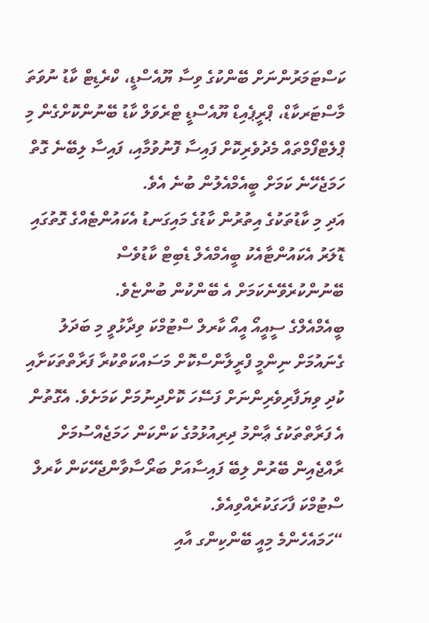ކަސްޓަމަރުންނަށް ބޭންކުގެ ވިސާ ޔޫއެސްޑީ، ކްރެޑިޓް ކާޑު ނުވަތަ މާސްޓަރކާޑް، ޕްރީޕެއިޑް ޔޫއެސްޑީ ޓްރެވަލް ކާޑު ބޭނުންކޮށްގެން މި ޕްލެޓްފޯމްތައް މެދުވެރިކޮށް ފައިސާ ފޮނުވުމާއި، ފައިސާ ލިބޭނެ ގޮތް ހަމަޖެހޭނެ ކަމަށް ބީއެމްއެލުން ބުނެ އެވެ.
އަދި މި ކާޑުތަކުގެ އިތުރުން ކާޑުގެ މައިގަނޑު އެކައުންޓެއްގެ ގޮތުގައި ޑޮލަރު އެކައުންޓާއެކު ބީއެމްއެލް ޑެބިޓް ކާޑުވެސް ބޭނުންކުރެވޭނެކަމަށް އެ ބޭންކުން ބުންޏެވެ.
ބީއެމްއެލްގެ ސީއީއޯ އީއޯ ކާރލް ސްޓުމްކަ ވިދާޅުވީ މި ބަދަލު ގެނައުމަށް ނިންމީ ފްރީލާންސްކޮށް މަސައްކަތްކުރާ ފަރާތްތަކަށާއި ކުދި ވިޔަފާރިވެރިންނަށް ފަސޭހަ ކޮށްދިނުމަށް ކަމަށެވެ. އެގޮތުން އެ ފަރާތްތަކުގެ ޢާންމު ދިރިއުޅުމުގެ ކަންކަން ހަމަޖެއްސުމަށް ރާއްޖެއިން ބޭރުން ލިބޭ ފައިސާއަށް ބަރޯސާވާންޖެހޭކަން ކާރލް ސްޓުމްކަ ފާހަގަކުރެއްވިއެވެ.
“ހަމައެހެންމެ މިއީ ބޭންކިންގ އާއި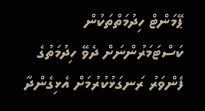ޕޭމަންޓް ހިދުމަތްތަކުން ކަސްޓަމަރުންނަށް ދެވޭ ހިދުމަތުގެ ފެންވަރު ރަނގަޅުކުރުމަށް އެޅިގެންދާ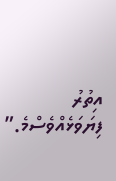އިތުރު ފިޔަވަޅެއްވެސްމެ.”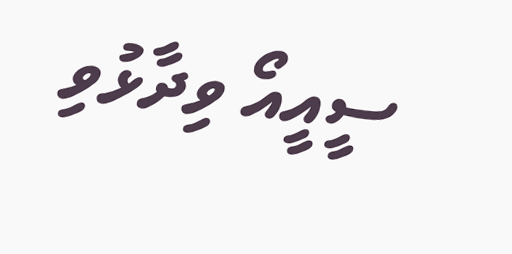ސީއީއޯ ވިދާޅުވި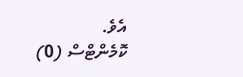އެވެ.
ކޮމެންޓްސް (0)